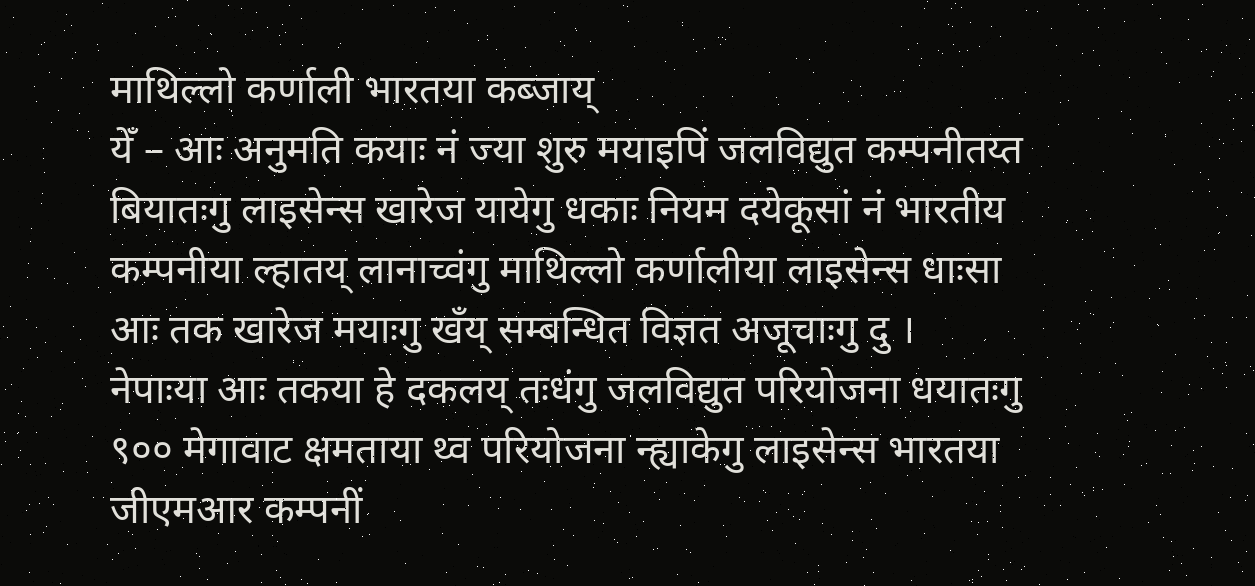माथिल्लो कर्णाली भारतया कब्जाय्
येँ – आः अनुमति कयाः नं ज्या शुरु मयाइपिं जलविद्युत कम्पनीतय्त बियातःगु लाइसेन्स खारेज यायेगु धकाः नियम दयेकूसां नं भारतीय कम्पनीया ल्हातय् लानाच्वंगु माथिल्लो कर्णालीया लाइसेन्स धाःसा आः तक खारेज मयाःगु खँय् सम्बन्धित विज्ञत अजूचाःगु दु ।
नेपाःया आः तकया हे दकलय् तःधंगु जलविद्युत परियोजना धयातःगु ९०० मेगावाट क्षमताया थ्व परियोजना न्ह्याकेगु लाइसेन्स भारतया जीएमआर कम्पनीं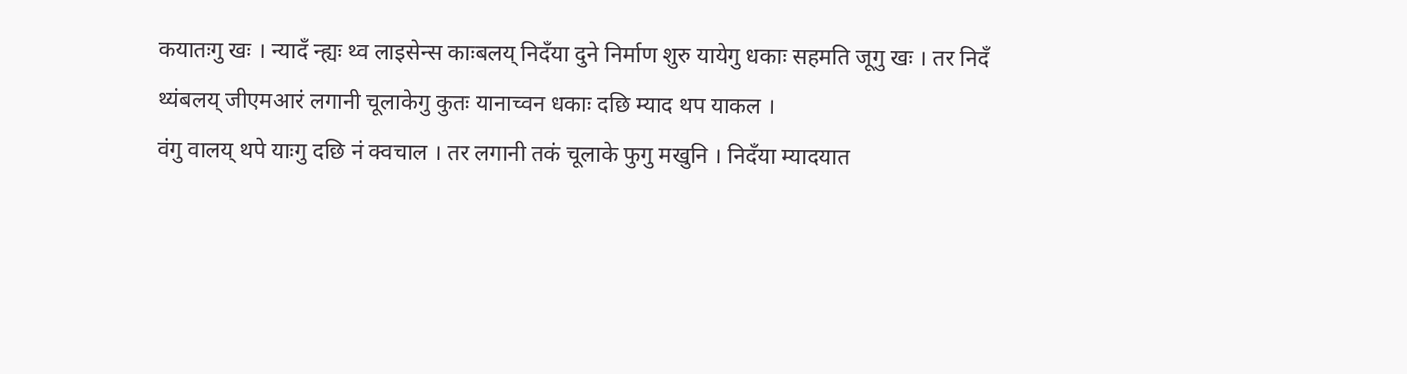कयातःगु खः । न्यादँ न्ह्यः थ्व लाइसेन्स काःबलय् निदँया दुने निर्माण शुरु यायेगु धकाः सहमति जूगु खः । तर निदँ थ्यंबलय् जीएमआरं लगानी चूलाकेगु कुतः यानाच्वन धकाः दछि म्याद थप याकल ।
वंगु वालय् थपे याःगु दछि नं क्वचाल । तर लगानी तकं चूलाके फुगु मखुनि । निदँया म्यादयात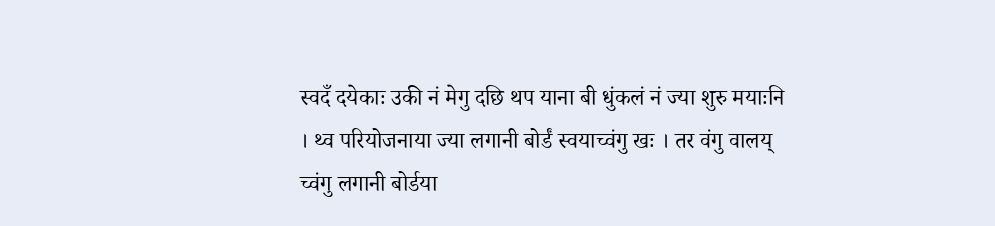स्वदँ दयेकाः उकी नं मेगु दछि थप याना बी धुंकलं नं ज्या शुरु मयाःनि । थ्व परियोजनाया ज्या लगानी बोर्डं स्वयाच्वंगु खः । तर वंगु वालय् च्वंगु लगानी बोर्डया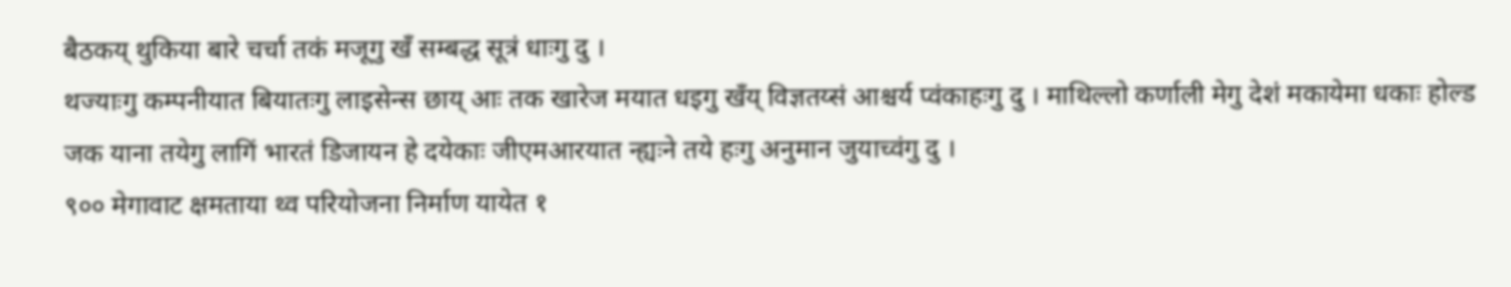बैठकय् थुकिया बारे चर्चा तकं मजूगु खँ सम्बद्ध सूत्रं धाःगु दु ।
थज्याःगु कम्पनीयात बियातःगु लाइसेन्स छाय् आः तक खारेज मयात धइगु खँय् विज्ञतय्सं आश्चर्य प्वंकाहःगु दु । माथिल्लो कर्णाली मेगु देशं मकायेमा धकाः होल्ड जक याना तयेगु लागिं भारतं डिजायन हे दयेकाः जीएमआरयात न्ह्यःने तये हःगु अनुमान जुयाच्वंगु दु ।
९०० मेगावाट क्षमताया थ्व परियोजना निर्माण यायेत १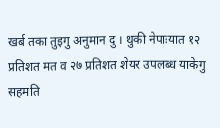खर्ब तका तुइगु अनुमान दु । थुकी नेपाःयात १२ प्रतिशत मत व २७ प्रतिशत शेयर उपलब्ध याकेगु सहमति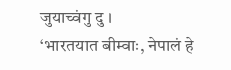जुयाच्वंगु दु ।
‘भारतयात बीम्वाः, नेपालं हे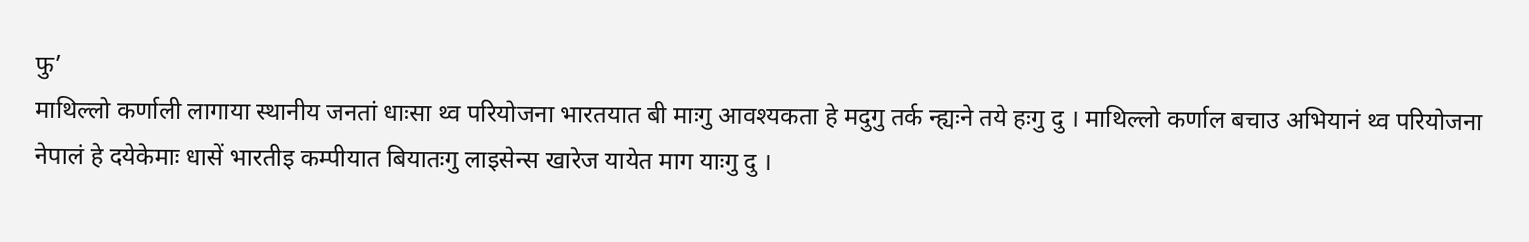फु’
माथिल्लो कर्णाली लागाया स्थानीय जनतां धाःसा थ्व परियोजना भारतयात बी माःगु आवश्यकता हे मदुगु तर्क न्ह्यःने तये हःगु दु । माथिल्लो कर्णाल बचाउ अभियानं थ्व परियोजना नेपालं हे दयेकेमाः धासें भारतीइ कम्पीयात बियातःगु लाइसेन्स खारेज यायेत माग याःगु दु ।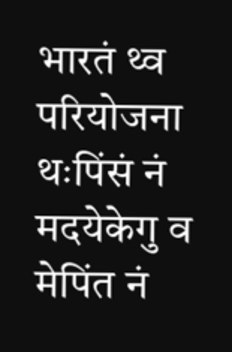भारतं थ्व परियोजना थःपिंसं नं मदयेकेगु व मेपिंत नं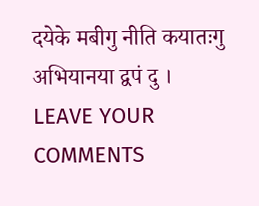दयेके मबीगु नीति कयातःगु अभियानया द्वपं दु ।
LEAVE YOUR COMMENTS